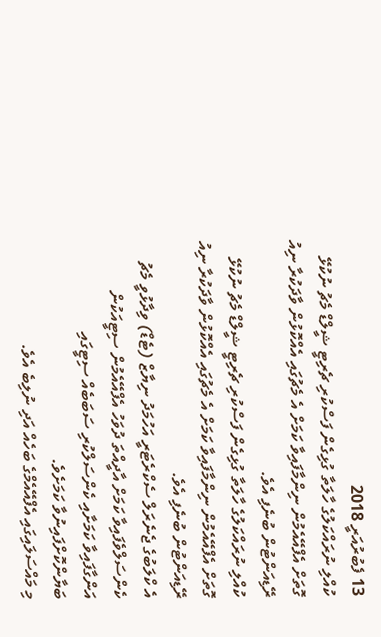13 ފެބުރުއަރީ 2018
ކުއްލި ނުރައްކަލުގެ ހާލަތާ ގުޅިގެން ފަސްކުރި ޗެރިޓީ ޝީލްޑް މެޗު ނުކުޅޭ ގޮތަށް އެފްއޭއެމުން ނިންމާފައިވާ ކަމަށް އެ މެޗުގައި އެއްކޮޅުން ވާދަކުރާ ނިއު ރޭޑިއަންޓުން ބުނެފި އެވެ.
ކުއްލި ނުރައްކަލުގެ ހާލަތާ ގުޅިގެން ފަސްކުރި ޗެރިޓީ ޝީލްޑް މެޗު ނުކުޅޭ ގޮތަށް އެފްއޭއެމުން ނިންމާފައިވާ ކަމަށް އެ މެޗުގައި އެއްކޮޅުން ވާދަކުރާ ނިއު ރޭޑިއަންޓުން ބުނެފި އެވެ.
އެ ކްލަބުގެ ޖެނެރަލް ސެކްރެޓަރީ އަހުމަދު ނިޔާޒް (ޓެޑް) ވިދާޅުވީ މެޗު ކެންސަލްވެފައިވާ ކަމަށް އާދީއްތަ ދުވަހު އެފްއޭއެމުން ސިޓީއަކުން އަންގާފައިވާ ކަމަށާއި ކެންސަލްކުރި ސަބަބެއް ސިޓީގައި ބަޔާންކޮށްފައިނުވާ ކަމަށެވެ.
މި މައްސަލައިގައި އެފްއޭއެމްގެ ބަހެއް އަދި ނުލިބެ އެވެ.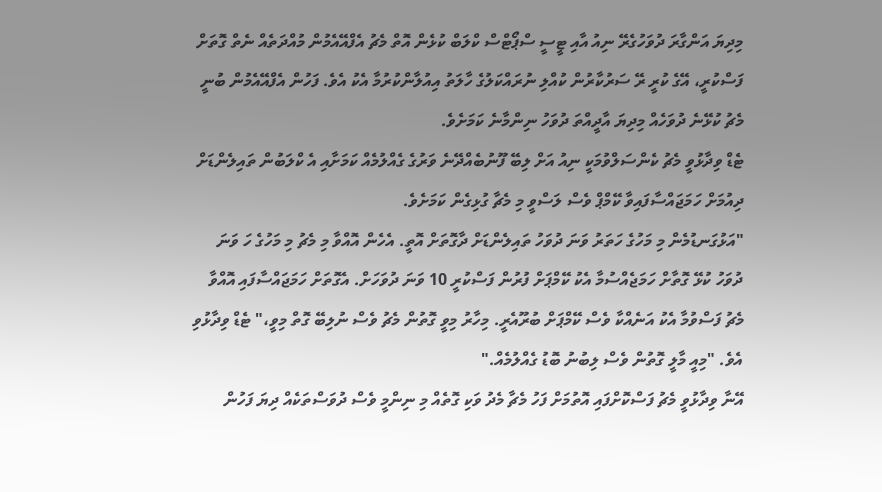މިދިޔަ އަންގާރަ ދުވަހުގެރޭ ނިއު އާއި ޓީސީ ސްޕޯޓްސް ކްލަބް ކުޅެން އޮތް މެޗު އެފްއޭއެމުން މުއްދަތެއް ނެތް ގޮތަށް ފަސްކުރީ، އޭގެ ކުރީ ރޭ ސަރުކާރުން ކުއްލި ނުރައްކަލުގެ ހާލަތު އިއުލާންކުރުމާ އެކު އެވެ. ފަހުން އެފްއޭއެމުން ބުނީ މެޗު ކުޅޭނެ ދުވަހެއް މިދިޔަ އާދީއްތަ ދުވަހު ނިންމާނެ ކަމަށެވެ.
ޓެޑް ވިދާޅުވީ މެޗު ކެންސަލްވުމަކީ ނިއު އަށް ލިބޭ ފޫނުބެއްދޭނެ ވަރުގެ ގެއްލުމެއް ކަމަށާއި އެ ކްލަބުން ތައިލެންޑަށް ދިއުމަށް ހަމަޖައްސާފައިވާ ކޭމްޕް ވެސް ލަސްވީ މި މެޗާ ގުޅިގެން ކަމަށެވެ.
"އަޅުގަނޑުމެން މި މަހުގެ ހަތަރު ވަނަ ދުވަހު ތައިލެންޑަށް ދާގޮތަށް އޮތީ. އެހެން އޮއްވާ މި މެޗު މި މަހުގެ ހަ ވަނަ ދުވަހު ކުޅޭ ގޮތާށް ހަމަޖެއްސުމާ އެކު ކޭމްޕަށް ފުރުން ފަސްކުރީ 10 ވަނަ ދުވަހަށް. އެގޮތަށް ހަމަޖައްސާފައި އޮއްވާ މެޗު ފަސްވުމާ އެކު އަނެއްކާ ވެސް ކޭމްޕަށް ބުރޫއެރީ. މިހާރު މިވީ ގޮތުން މެޗު ވެސް ނުލިބޭ ގޮތް މިވީ،" ޓެޑް ވިދާޅުވި އެވެ. "މިއީ މާލީ ގޮތުން ވެސް ލިބުނު ބޮޑު ގެއްލުމެއް."
އޭނާ ވިދާޅުވީ މެޗު ފަސްކޮށްފައި އޮތުމަށް ފަހު މެޗާ މެދު ވަކި ގޮތެއް މި ނިންމީ ވެސް ދުވަސްތަކެއް ދިޔަ ފަހުން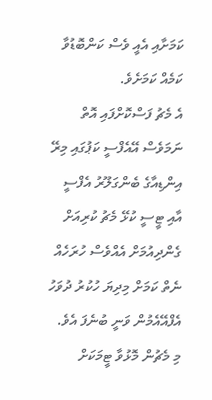ކަމަށާއި އެއީ ވެސް ކަންބޮޑުވާ ކަމެއް ކަމަށެވެ.
އެ މެޗު ފަސްކޮށްފައި އޮތް ނަމަވެސް އޭއެފްސީ ކަޕުގައި މިރޭ އިންޑިއާގެ ބެންގަލޫރު އެފްސީ އާއި ޓީސީ ކުޅޭ މެޗު ކުރިއަށް ގެންދިއުމަށް އެއްވެސް ހުރަހެއް ނެތް ކަމަށް މިދިޔަ ހުކުރު ދުވަހު އެފްއޭއެމުން ވަނީ ބުނެފަ އެވެ.
މި މެޗުން މޮޅުވާ ޓީމަކަށް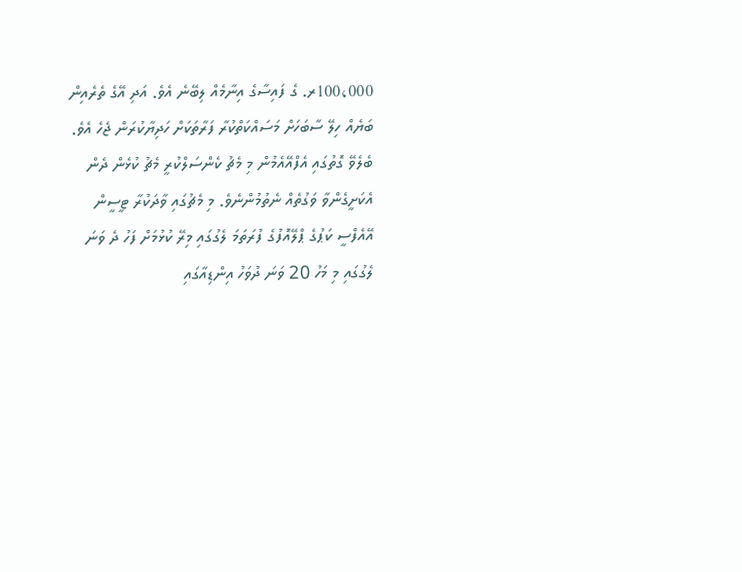100،000ރ. ގެ ފައިސާގެ އިނާމެއް ލިބޭނެ އެވެ. އަދި އޭގެ ތެރެއިން ބަޔެއް ހިލޭ ސާބަހަށް މަސައްކަތްކުރާ ފަރާތަކަށް ހަދިޔާކުރަން ޖެހެ އެވެ.
ބެލެވޭ ގޮތުގައި އެފްއޭއެމުން މި މެޗު ކެންސަލްކުރީ މެޗު ކުޅެން ދެން އެކަށީގެންވާ ވަގުތެއް ނެތުމުންނެވެ. މި މެޗުގައި ވާދަކުރާ ޓީސީން އޭއެފްސީ ކަޕުގެ ޕްލޭއޮފުގެ ފުރަތަމަ ލެގުގައި މިރޭ ކުޅުމަށް ފަހު ދެ ވަނަ ލެގުގައި މި މަހު 20 ވަނަ ދުވަހު އިންޑިއާގައި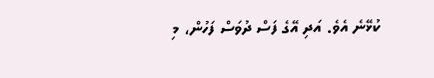ކުޅޭނެ އެވެ. އަދި އޭގެ ފަސް ދުވަސް ފަހުން، މި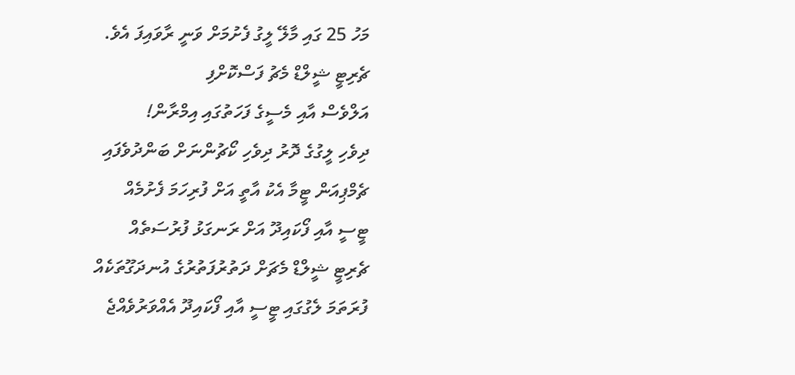މަހު 25 ގައި މާލޭ ލީގު ފެށުމަށް ވަނީ ރާވައިފަ އެވެ.
ޗެރިޓީ ޝީލްޑް މެޗު ފަސްކޮށްފި
އަލްވެސް އާއި މެސީގެ ފަހަތުގައި އިމްރާން!
ދިވެހި ލީގުގެ ދޮރު ދިވެހި ކޯޗުންނަށް ބަންދުވެފައި
ޗެމްޕިއަން ޓީމާ އެކު އާތީ އަށް ފުރިހަމަ ފެށުމެއް
ޓީސީ އާއި ފޯކައިދޫ އަށް ރަނގަޅު ފުރުސަތެއް
ޗެރިޓީ ޝީލްޑް މެޗަށް ދަތުރުފަތުރުގެ އުނދަގޫތަކެއް
ފުރަތަމަ ލެގުގައި ޓީސީ އާއި ފޯކައިދޫ އެއްވަރުވެއްޖެ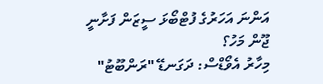އަންނަ އަހަރުގެ ފުޓްބޯޅަ ސީޒަން ފަށާނީ ޖޫން މަހު؟
މިހާރު އެވޯޑްސް: ދަގަނޑޭ "ރަންބޫޓު"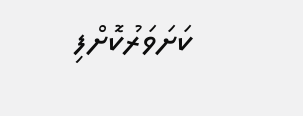ކަށަވަރުކޮށްފި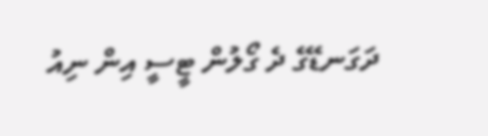ދަގަނޑޭގެ ދެ ގޯލުން ޓީސީ އިން ނިއު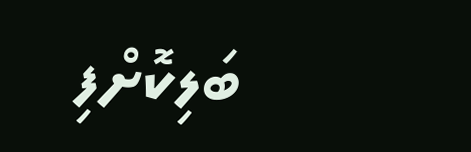ބަލިކޮށްފި